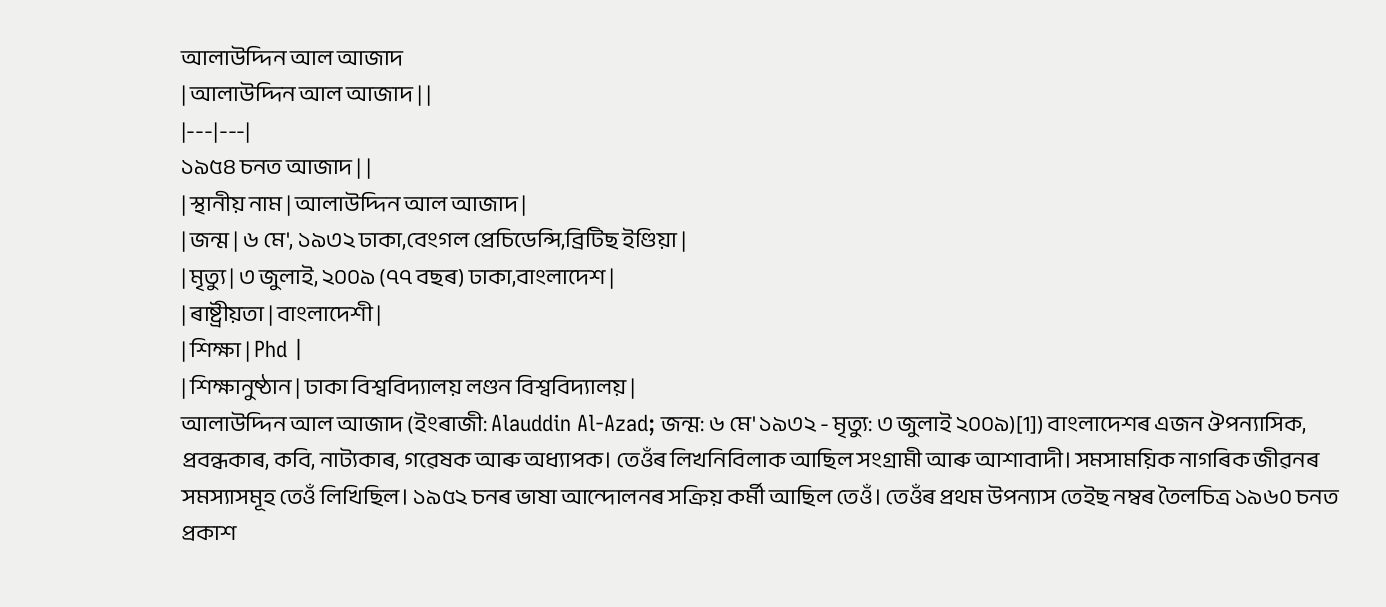আলাউদ্দিন আল আজাদ
| আলাউদ্দিন আল আজাদ | |
|---|---|
১৯৫৪ চনত আজাদ | |
| স্থানীয় নাম | আলাউদ্দিন আল আজাদ |
| জন্ম | ৬ মে', ১৯৩২ ঢাকা,বেংগল প্ৰেচিডেন্সি,ব্ৰিটিছ ইণ্ডিয়া |
| মৃত্যু | ৩ জুলাই, ২০০৯ (৭৭ বছৰ) ঢাকা,বাংলাদেশ |
| ৰাষ্ট্ৰীয়তা | বাংলাদেশী |
| শিক্ষা | Phd |
| শিক্ষানুষ্ঠান | ঢাকা বিশ্ববিদ্যালয় লণ্ডন বিশ্ববিদ্যালয় |
আলাউদ্দিন আল আজাদ (ইংৰাজী: Alauddin Al-Azad; জন্ম: ৬ মে' ১৯৩২ - মৃত্যু: ৩ জুলাই ২০০৯)[1]) বাংলাদেশৰ এজন ঔপন্যাসিক, প্ৰবন্ধকাৰ, কবি, নাট্যকাৰ, গৱেষক আৰু অধ্যাপক। তেওঁৰ লিখনিবিলাক আছিল সংগ্ৰামী আৰু আশাবাদী। সমসাময়িক নাগৰিক জীৱনৰ সমস্যাসমূহ তেওঁ লিখিছিল। ১৯৫২ চনৰ ভাষা আন্দোলনৰ সক্ৰিয় কৰ্মী আছিল তেওঁ। তেওঁৰ প্ৰথম উপন্যাস তেইছ নম্বৰ তৈলচিত্ৰ ১৯৬০ চনত প্ৰকাশ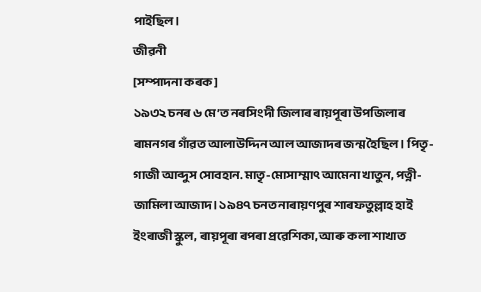পাইছিল।
জীৱনী
[সম্পাদনা কৰক]
১৯৩২ চনৰ ৬ মে’ত নৰসিংদী জিলাৰ ৰায়পূৰা উপজিলাৰ ৰামনগৰ গাঁৱত আলাউদ্দিন আল আজাদৰ জন্ম হৈছিল। পিতৃ-গাজী আব্দুস সোবহান. মাতৃ-মোসাম্মাৎ আমেনা খাতুন, পত্নী- জামিলা আজাদ। ১৯৪৭ চনত নাৰায়ণপুৰ শাৰফতুল্লাহ হাই ইংৰাজী স্কুল, ৰায়পূৰা ৰপৰা প্ৰৱেশিকা, আৰু কলা শাখাত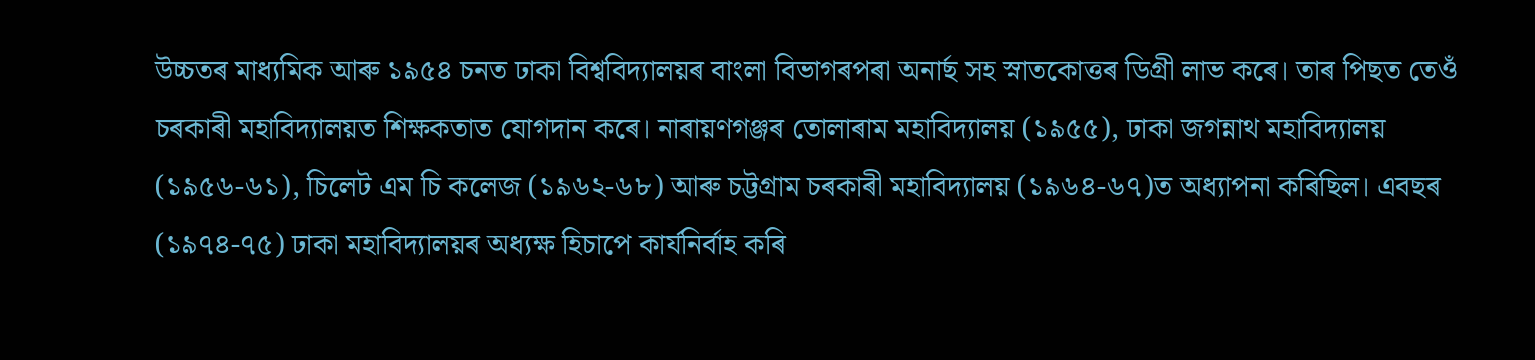উচ্চতৰ মাধ্যমিক আৰু ১৯৫৪ চনত ঢাকা বিশ্ববিদ্যালয়ৰ বাংলা বিভাগৰপৰা অনাৰ্ছ সহ স্নাতকোত্তৰ ডিগ্ৰী লাভ কৰে। তাৰ পিছত তেওঁ চৰকাৰী মহাবিদ্যালয়ত শিক্ষকতাত যোগদান কৰে। নাৰায়ণগঞ্জৰ তোলাৰাম মহাবিদ্যালয় (১৯৫৫), ঢাকা জগন্নাথ মহাবিদ্যালয় (১৯৫৬-৬১), চিলেট এম চি কলেজ (১৯৬২-৬৮) আৰু চট্টগ্ৰাম চৰকাৰী মহাবিদ্যালয় (১৯৬৪-৬৭)ত অধ্যাপনা কৰিছিল। এবছৰ (১৯৭৪-৭৫) ঢাকা মহাবিদ্যালয়ৰ অধ্যক্ষ হিচাপে কাৰ্যনিৰ্বাহ কৰি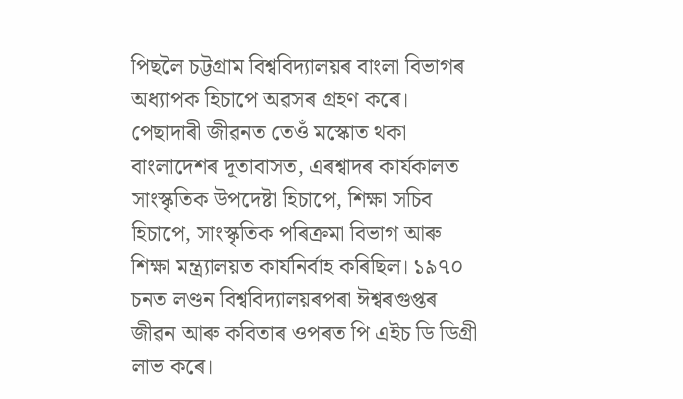পিছলৈ চট্টগ্ৰাম বিশ্ববিদ্যালয়ৰ বাংলা বিভাগৰ অধ্যাপক হিচাপে অৱসৰ গ্ৰহণ কৰে। পেছাদাৰী জীৱনত তেওঁ মস্কোত থকা বাংলাদেশৰ দূতাবাসত, এৰশ্বাদৰ কাৰ্যকালত সাংস্কৃতিক উপদেষ্টা হিচাপে, শিক্ষা সচিব হিচাপে, সাংস্কৃতিক পৰিক্ৰমা বিভাগ আৰু শিক্ষা মন্ত্ৰ্যালয়ত কাৰ্যনিৰ্বাহ কৰিছিল। ১৯৭০ চনত লণ্ডন বিশ্ববিদ্যালয়ৰপৰা ঈশ্বৰগুপ্তৰ জীৱন আৰু কবিতাৰ ওপৰত পি এইচ ডি ডিগ্ৰী লাভ কৰে।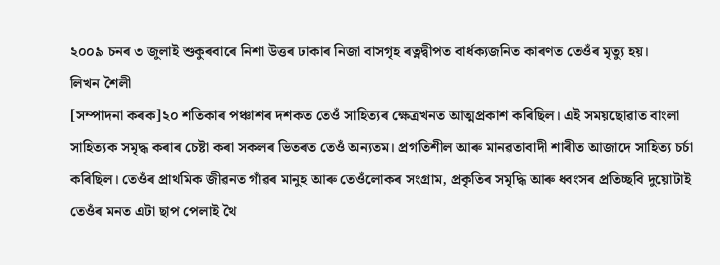২০০৯ চনৰ ৩ জুলাই শুকুৰবাৰে নিশা উত্তৰ ঢাকাৰ নিজা বাসগৃহ ৰত্নদ্বীপত বাৰ্ধক্যজনিত কাৰণত তেওঁৰ মৃত্যু হয়।
লিখন শৈলী
[সম্পাদনা কৰক]২০ শতিকাৰ পঞ্চাশৰ দশকত তেওঁ সাহিত্যৰ ক্ষেত্ৰখনত আত্মপ্ৰকাশ কৰিছিল। এই সময়ছোৱাত বাংলা সাহিত্যক সমৃদ্ধ কৰাৰ চেষ্টা কৰা সকলৰ ভিতৰত তেওঁ অন্যতম। প্ৰগতিশীল আৰু মানৱতাবাদী শাৰীত আজাদে সাহিত্য চৰ্চা কৰিছিল। তেওঁৰ প্ৰাথমিক জীৱনত গাঁৱৰ মানুহ আৰু তেওঁলোকৰ সংগ্ৰাম, প্ৰকৃতিৰ সমৃদ্ধি আৰু ধ্বংসৰ প্ৰতিচ্ছবি দুয়োটাই তেওঁৰ মনত এটা ছাপ পেলাই থৈ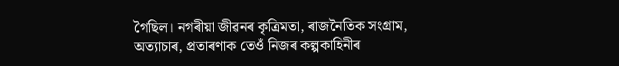গৈছিল। নগৰীয়া জীৱনৰ কৃত্ৰিমতা, ৰাজনৈতিক সংগ্ৰাম, অত্যাচাৰ, প্ৰতাৰণাক তেওঁ নিজৰ কল্পকাহিনীৰ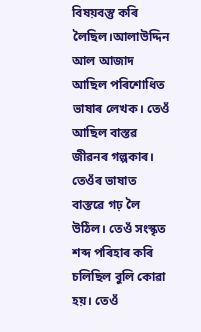বিষয়বস্তু কৰি লৈছিল।আলাউদ্দিন আল আজাদ আছিল পৰিশোধিত ভাষাৰ লেখক। তেওঁ আছিল বাস্তৱ জীৱনৰ গল্পকাৰ। তেওঁৰ ভাষাত বাস্তৱে গঢ় লৈ উঠিল। তেওঁ সংস্কৃত শব্দ পৰিহাৰ কৰি চলিছিল বুলি কোৱা হয়। তেওঁ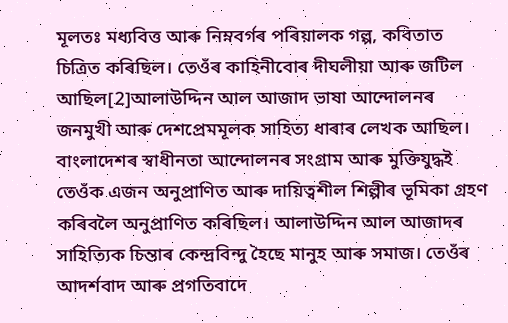মূলতঃ মধ্যবিত্ত আৰু নিম্নবৰ্গৰ পৰিয়ালক গল্প, কবিতাত চিত্ৰিত কৰিছিল। তেওঁৰ কাহিনীবোৰ দীঘলীয়া আৰু জটিল আছিল[2]আলাউদ্দিন আল আজাদ ভাষা আন্দোলনৰ জনমুখী আৰু দেশপ্ৰেমমূলক সাহিত্য ধাৰাৰ লেখক আছিল। বাংলাদেশৰ স্বাধীনতা আন্দোলনৰ সংগ্ৰাম আৰু মুক্তিযুদ্ধই তেওঁক এজন অনুপ্ৰাণিত আৰু দায়িত্বশীল শিল্পীৰ ভূমিকা গ্ৰহণ কৰিবলৈ অনুপ্ৰাণিত কৰিছিল। আলাউদ্দিন আল আজাদৰ সাহিত্যিক চিন্তাৰ কেন্দ্ৰবিন্দু হৈছে মানুহ আৰু সমাজ। তেওঁৰ আদৰ্শবাদ আৰু প্ৰগতিবাদে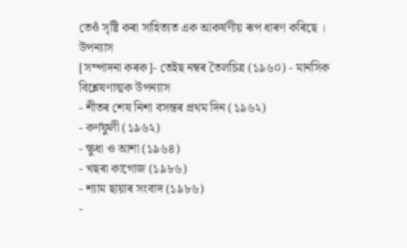তেওঁ সৃষ্টি কৰা সাহিত্যত এক আকৰ্ষণীয় ৰূপ ধাৰণ কৰিছে ।
উপন্যাস
[সম্পাদনা কৰক]- তেইছ নম্বৰ তৈলচিত্ৰ (১৯৬০) - মানসিক বিশ্লেষণাত্মক উপন্যাস
- শীতৰ শেষ নিশা বসন্তৰ প্ৰথম দিন (১৯৬২)
- কৰ্ণফুলী (১৯৬২)
- ক্ষুধা ও আশা (১৯৬৪)
- খছৰা কাগোজ (১৯৮৬)
- শ্যাম ছায়াৰ সংবাদ (১৯৮৬)
-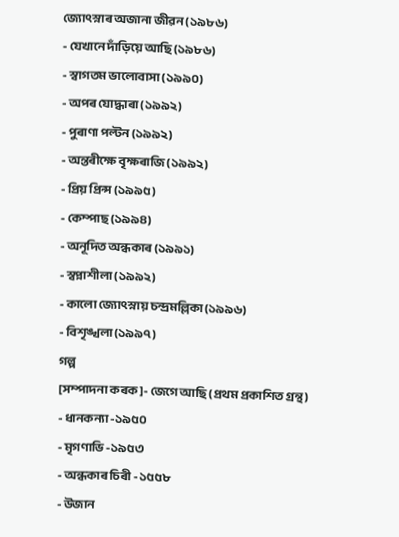জ্যোৎস্নাৰ অজানা জীৱন (১৯৮৬)
- যেখানে দাঁড়িয়ে আছি (১৯৮৬)
- স্বাগতম ভালোবাসা(১৯৯০)
- অপৰ যোদ্ধাৰা (১৯৯২)
- পুৰাণা পল্টন (১৯৯২)
- অন্তৰীক্ষে বৃক্ষৰাজি (১৯৯২)
- প্ৰিয় প্ৰিন্স (১৯৯৫)
- কেম্পাছ (১৯৯৪)
- অনূদিত অন্ধকাৰ (১৯৯১)
- স্বপ্নাশীলা (১৯৯২)
- কালো জ্যোৎস্নায় চন্দ্ৰমল্লিকা(১৯৯৬)
- বিশৃঙ্খলা(১৯৯৭)
গল্প
[সম্পাদনা কৰক]- জেগে আছি (প্ৰথম প্ৰকাশিত গ্ৰন্থ)
- ধানকন্যা -১৯৫০
- মৃগণাভি -১৯৫৩
- অন্ধকাৰ চিৰী - ১৫৫৮
- উজান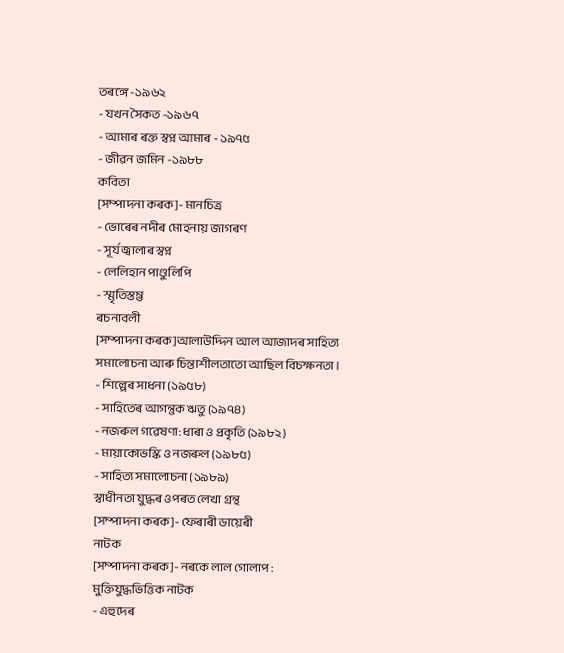তৰঙ্গে -১৯৬২
- যখন সৈকত -১৯৬৭
- আমাৰ ৰক্ত স্বপ্ন আমাৰ - ১৯৭৫
- জীৱন জমিন -১৯৮৮
কবিতা
[সম্পাদনা কৰক]- মানচিত্ৰ
- ভোৰেৰ নদীৰ মোহনায় জাগৰণ
- সূৰ্য জ্বালাৰ স্বপ্ন
- লেলিহান পাণ্ডুলিপি
- স্মৃতিস্তম্ভ
ৰচনাবলী
[সম্পাদনা কৰক]আলাউদ্দিন আল আজাদৰ সাহিত্য সমালোচনা আৰু চিন্তাশীলতাতো আছিল বিচক্ষনতা।
- শিল্পেৰ সাধনা (১৯৫৮)
- সাহিতেৰ আগন্তুক ঋতু (১৯৭৪)
- নজৰুল গৱেষণা: ধাৰা ও প্ৰকৃতি (১৯৮২)
- মায়াকোভস্কি ও নজৰুল (১৯৮৫)
- সাহিত্য সমালোচনা (১৯৮৯)
স্বাধীনতা যুদ্ধৰ ওপৰত লেখা গ্ৰন্থ
[সম্পাদনা কৰক]- ফেৰাৰী ডায়েৰী
নাটক
[সম্পাদনা কৰক]- নৰকে লাল গোলাপ : মুক্তিযুদ্ধভিত্তিক নাটক
- এহুদেৰ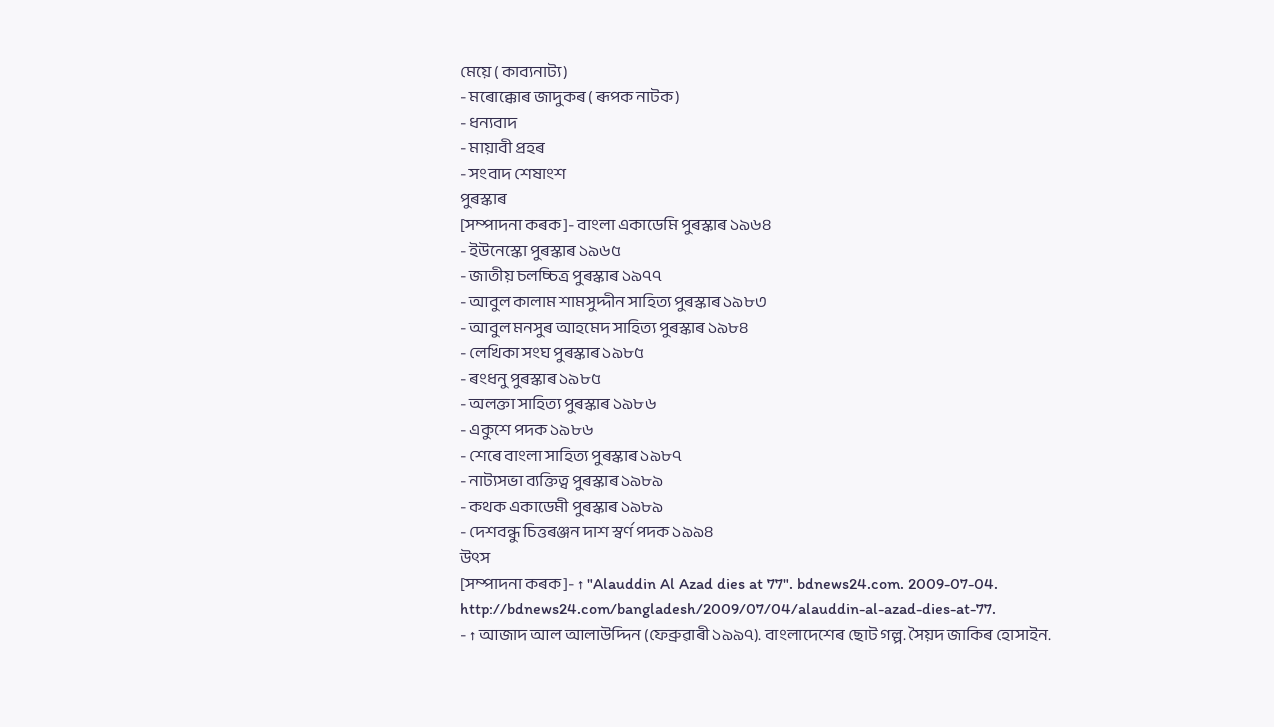মেয়ে ( কাব্যনাট্য)
- মৰোক্কোৰ জাদুকৰ ( ৰূপক নাটক)
- ধন্যবাদ
- মায়াবী প্ৰহৰ
- সংবাদ শেষাংশ
পুৰস্কাৰ
[সম্পাদনা কৰক]- বাংলা একাডেমি পুৰস্কাৰ ১৯৬৪
- ইউনেস্কো পুৰস্কাৰ ১৯৬৫
- জাতীয় চলচ্চিত্ৰ পুৰস্কাৰ ১৯৭৭
- আবুল কালাম শামসুদ্দীন সাহিত্য পুৰস্কাৰ ১৯৮৩
- আবুল মনসুৰ আহমেদ সাহিত্য পুৰস্কাৰ ১৯৮৪
- লেখিকা সংঘ পুৰস্কাৰ ১৯৮৫
- ৰংধনু পুৰস্কাৰ ১৯৮৫
- অলক্তা সাহিত্য পুৰস্কাৰ ১৯৮৬
- একুশে পদক ১৯৮৬
- শেৰে বাংলা সাহিত্য পুৰস্কাৰ ১৯৮৭
- নাট্যসভা ব্যক্তিত্ব পুৰস্কাৰ ১৯৮৯
- কথক একাডেমী পুৰস্কাৰ ১৯৮৯
- দেশবন্ধু চিত্তৰঞ্জন দাশ স্বৰ্ণ পদক ১৯৯৪
উৎস
[সম্পাদনা কৰক]- ↑ "Alauddin Al Azad dies at 77". bdnews24.com. 2009-07-04. http://bdnews24.com/bangladesh/2009/07/04/alauddin-al-azad-dies-at-77.
- ↑ আজাদ আল আলাউদ্দিন (ফেব্ৰুৱাৰী ১৯৯৭). বাংলাদেশেৰ ছোট গল্প. সৈয়দ জাকিৰ হোসাইন.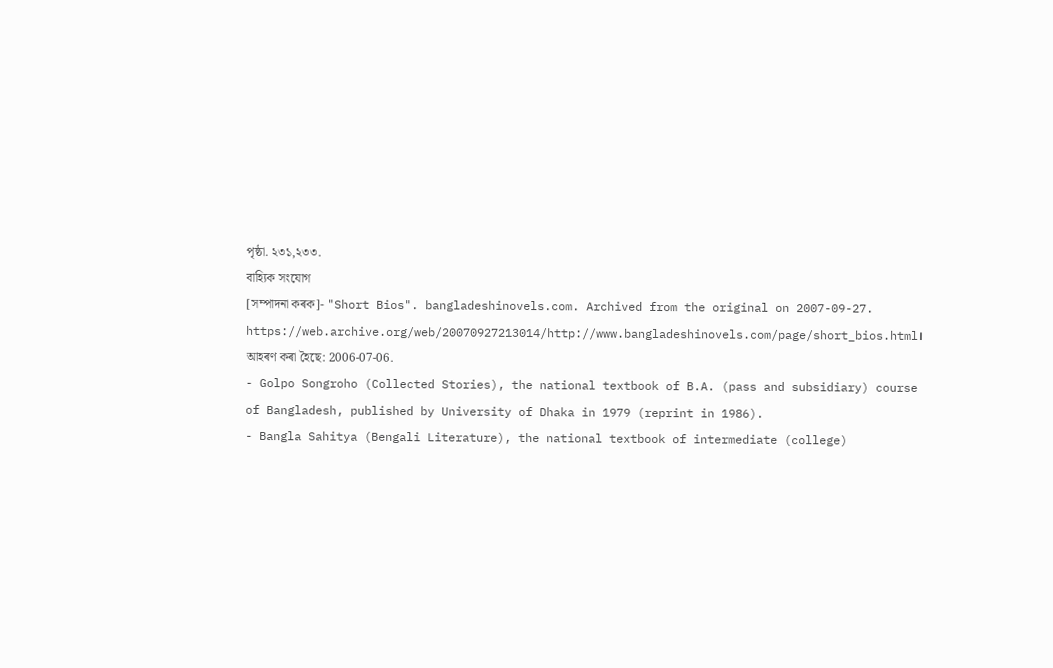পৃষ্ঠা. ২৩১,২৩৩.
বাহ্যিক সংযোগ
[সম্পাদনা কৰক]- "Short Bios". bangladeshinovels.com. Archived from the original on 2007-09-27. https://web.archive.org/web/20070927213014/http://www.bangladeshinovels.com/page/short_bios.html। আহৰণ কৰা হৈছে: 2006-07-06.
- Golpo Songroho (Collected Stories), the national textbook of B.A. (pass and subsidiary) course of Bangladesh, published by University of Dhaka in 1979 (reprint in 1986).
- Bangla Sahitya (Bengali Literature), the national textbook of intermediate (college)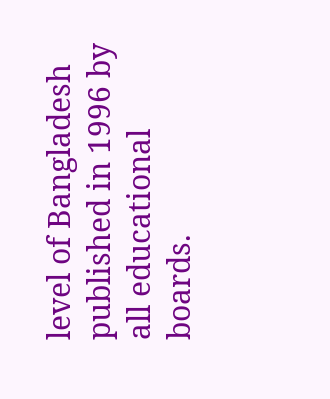level of Bangladesh published in 1996 by all educational boards.